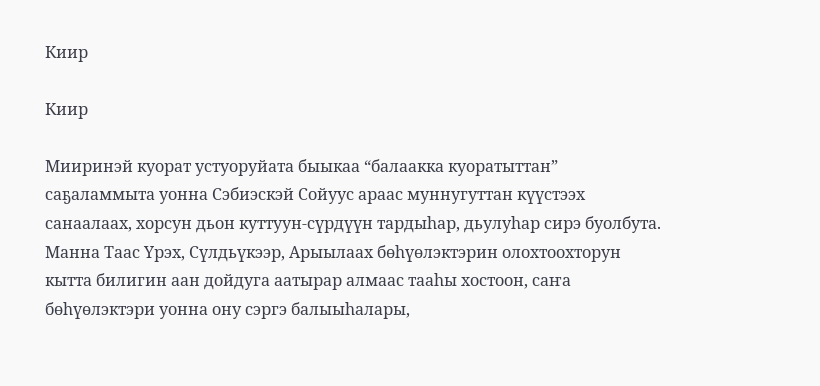Киир

Киир

Мииринэй куорат устуоруйата быыкаа “балаакка куоратыттан” саҕаламмыта уонна Сэбиэскэй Сойуус араас муннугуттан күүстээх санаалаах, хорсун дьон куттуун-сүрдүүн тардыһар, дьулуһар сирэ буолбута. Манна Таас Үрэх, Сүлдьүкээр, Арыылаах бөһүөлэктэрин олохтоохторун кытта билигин аан дойдуга аатырар алмаас тааһы хостоон, саҥа бөһүөлэктэри уонна ону сэргэ балыыһалары,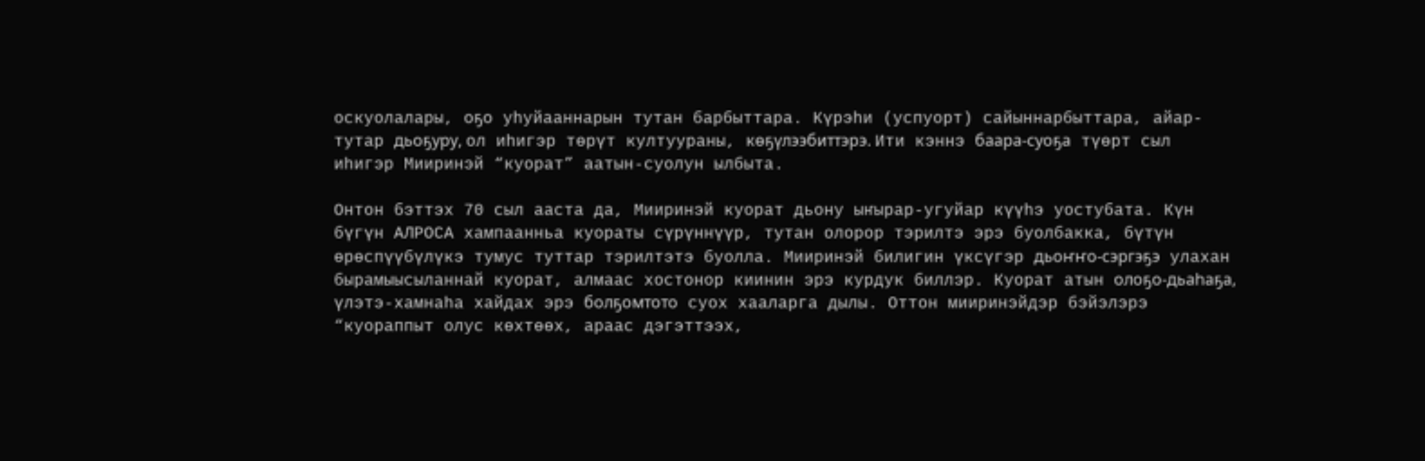оскуолалары, оҕо уһуйааннарын тутан барбыттара. Күрэһи (успуорт) сайыннарбыттара, айар-тутар дьоҕуру, ол иһигэр төрүт култуураны, көҕүлээбиттэрэ. Ити кэннэ баара-суоҕа түөрт сыл иһигэр Мииринэй “куорат” аатын-суолун ылбыта.

Онтон бэттэх 70 сыл ааста да, Мииринэй куорат дьону ыҥырар-угуйар күүһэ уостубата. Күн бүгүн АЛРОСА хампаанньа куораты сүрүннүүр, тутан олорор тэрилтэ эрэ буолбакка, бүтүн өрөспүүбүлүкэ тумус туттар тэрилтэтэ буолла. Мииринэй билигин үксүгэр дьоҥҥо-сэргэҕэ улахан бырамыысыланнай куорат, алмаас хостонор киинин эрэ курдук биллэр. Куорат атын олоҕо-дьаһаҕа, үлэтэ-хамнаһа хайдах эрэ болҕомтото суох хааларга дылы. Оттон мииринэйдэр бэйэлэрэ “куораппыт олус көхтөөх, араас дэгэттээх,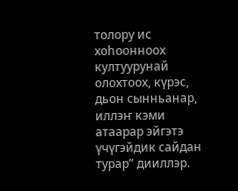толору ис хоһоонноох култуурунай олохтоох, күрэс, дьон сынньанар, иллэҥ кэми атаарар эйгэтэ үчүгэйдик сайдан турар” дииллэр.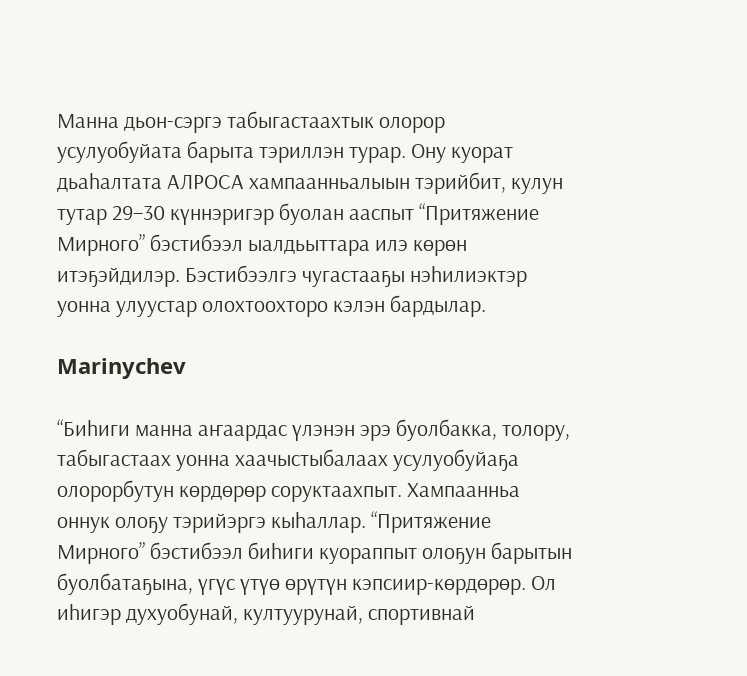Манна дьон-сэргэ табыгастаахтык олорор усулуобуйата барыта тэриллэн турар. Ону куорат дьаһалтата АЛРОСА хампаанньалыын тэрийбит, кулун тутар 29–30 күннэригэр буолан ааспыт “Притяжение Мирного” бэстибээл ыалдьыттара илэ көрөн итэҕэйдилэр. Бэстибээлгэ чугастааҕы нэһилиэктэр уонна улуустар олохтоохторо кэлэн бардылар.

Marinychev

“Биһиги манна аҥаардас үлэнэн эрэ буолбакка, толору, табыгастаах уонна хаачыстыбалаах усулуобуйаҕа олорорбутун көрдөрөр соруктаахпыт. Хампаанньа оннук олоҕу тэрийэргэ кыһаллар. “Притяжение Мирного” бэстибээл биһиги куораппыт олоҕун барытын буолбатаҕына, үгүс үтүө өрүтүн кэпсиир-көрдөрөр. Ол иһигэр духуобунай, култуурунай, спортивнай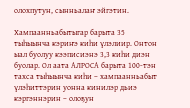олохпутун, сынньалаҥ эйгэтин.

Хампаанньабытыгар барыта 35 тыһыынча кэриҥэ киһи үлэлиир. Онтон ыал буолуу кээписиэнэ 3,3 киһи диэн буолар. Ол аата АЛРОСА барыта 100-тэн тахса тыһыынча киһи – хампаанньабыт үлэһиттэрин уонна кинилэр дьиэ кэргэннэрин – олоҕун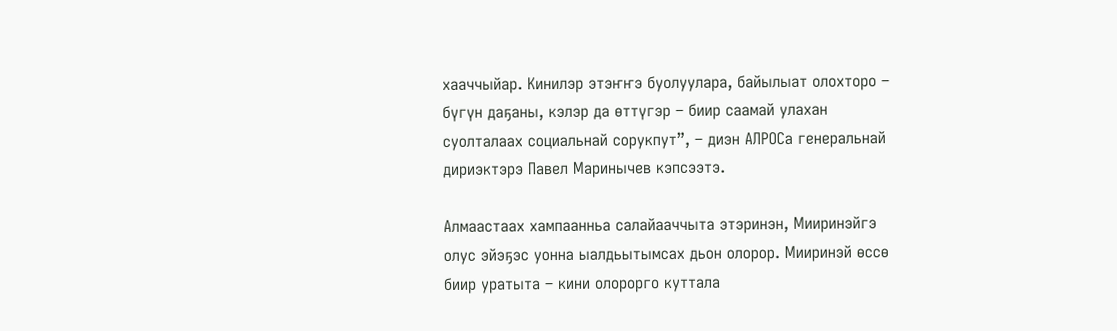хааччыйар. Кинилэр этэҥҥэ буолуулара, байылыат олохторо – бүгүн даҕаны, кэлэр да өттүгэр – биир саамай улахан суолталаах социальнай сорукпут”, – диэн АЛРОСа генеральнай дириэктэрэ Павел Маринычев кэпсээтэ.

Алмаастаах хампаанньа салайааччыта этэринэн, Мииринэйгэ олус эйэҕэс уонна ыалдьытымсах дьон олорор. Мииринэй өссө биир уратыта – кини олорорго куттала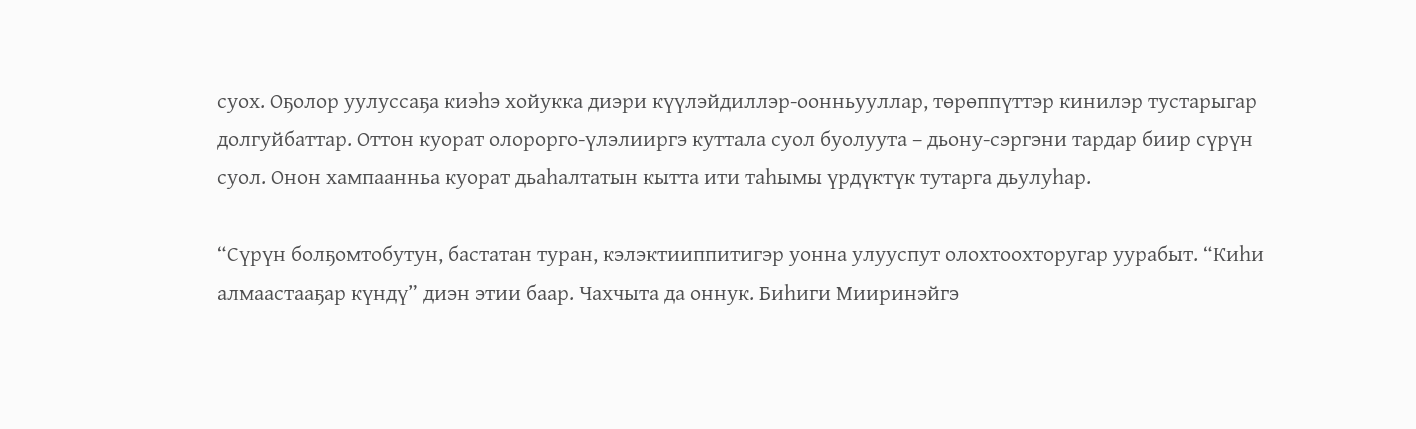суох. Оҕолор уулуссаҕа киэһэ хойукка диэри күүлэйдиллэр-оонньууллар, төрөппүттэр кинилэр тустарыгар долгуйбаттар. Оттон куорат олорорго-үлэлииргэ куттала суол буолуута – дьону-сэргэни тардар биир сүрүн суол. Онон хампаанньа куорат дьаһалтатын кытта ити таһымы үрдүктүк тутарга дьулуһар.

“Сүрүн болҕомтобутун, бастатан туран, кэлэктииппитигэр уонна улууспут олохтоохторугар уурабыт. “Киһи алмаастааҕар күндү” диэн этии баар. Чахчыта да оннук. Биһиги Мииринэйгэ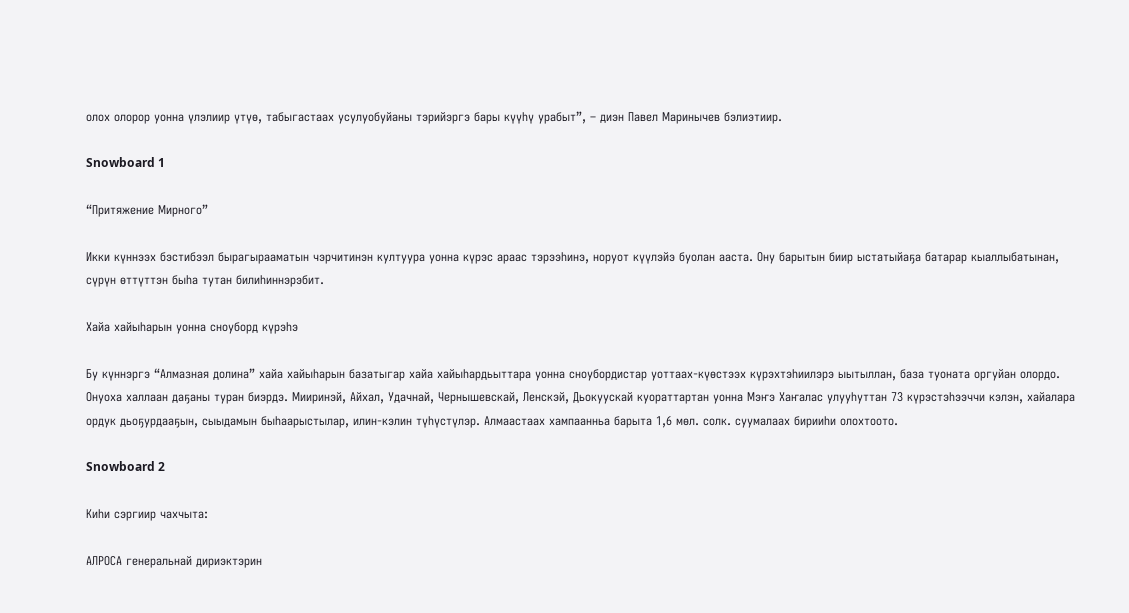олох олорор уонна үлэлиир үтүө, табыгастаах усулуобуйаны тэрийэргэ бары күүһү урабыт”, – диэн Павел Маринычев бэлиэтиир.

Snowboard 1

“Притяжение Мирного”

Икки күннээх бэстибээл бырагырааматын чэрчитинэн култуура уонна күрэс араас тэрээһинэ, норуот күүлэйэ буолан ааста. Ону барытын биир ыстатыйаҕа батарар кыаллыбатынан, сүрүн өттүттэн быһа тутан билиһиннэрэбит.

Хайа хайыһарын уонна сноуборд күрэһэ

Бу күннэргэ “Алмазная долина” хайа хайыһарын базатыгар хайа хайыһардьыттара уонна сноубордистар уоттаах-күөстээх күрэхтэһиилэрэ ыытыллан, база туоната оргуйан олордо. Онуоха халлаан даҕаны туран биэрдэ. Мииринэй, Айхал, Удачнай, Чернышевскай, Ленскэй, Дьокуускай куораттартан уонна Мэҥэ Хаҥалас улууһуттан 73 күрэстэһээччи кэлэн, хайалара ордук дьоҕурдааҕын, сыыдамын быһаарыстылар, илин-кэлин түһүстүлэр. Алмаастаах хампаанньа барыта 1,6 мөл. солк. суумалаах бирииһи олохтоото.

Snowboard 2

Киһи сэргиир чахчыта:

АЛРОСА генеральнай дириэктэрин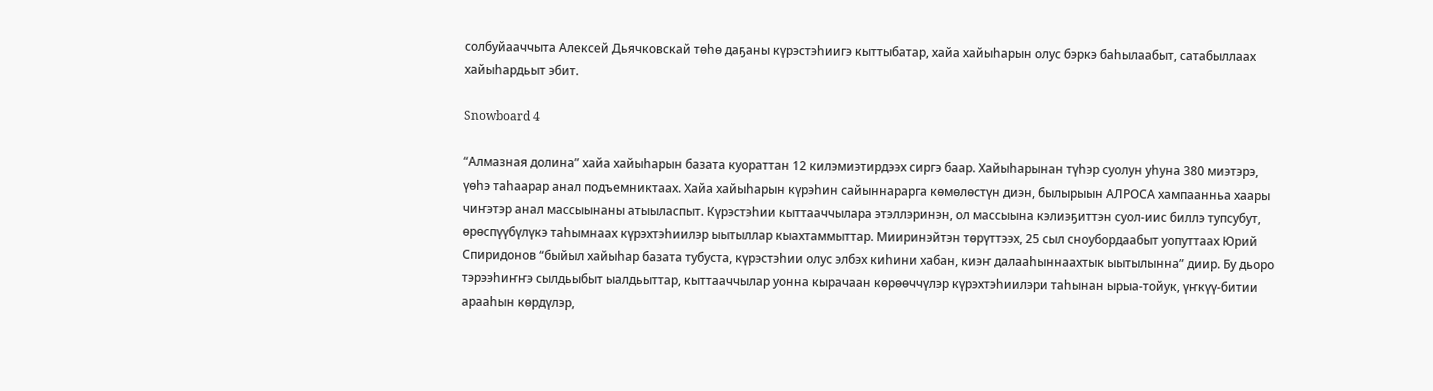солбуйааччыта Алексей Дьячковскай төһө даҕаны күрэстэһиигэ кыттыбатар, хайа хайыһарын олус бэркэ баһылаабыт, сатабыллаах хайыһардьыт эбит.

Snowboard 4

“Алмазная долина” хайа хайыһарын базата куораттан 12 килэмиэтирдээх сиргэ баар. Хайыһарынан түһэр суолун уһуна 380 миэтэрэ, үөһэ таһаарар анал подъемниктаах. Хайа хайыһарын күрэһин сайыннарарга көмөлөстүн диэн, былырыын АЛРОСА хампаанньа хаары чиҥэтэр анал массыынаны атыыласпыт. Күрэстэһии кыттааччылара этэллэринэн, ол массыына кэлиэҕиттэн суол-иис биллэ тупсубут, өрөспүүбүлүкэ таһымнаах күрэхтэһиилэр ыытыллар кыахтаммыттар. Мииринэйтэн төрүттээх, 25 сыл сноубордаабыт уопуттаах Юрий Спиридонов “быйыл хайыһар базата тубуста, күрэстэһии олус элбэх киһини хабан, киэҥ далааһыннаахтык ыытылынна” диир. Бу дьоро тэрээһиҥҥэ сылдьыбыт ыалдьыттар, кыттааччылар уонна кырачаан көрөөччүлэр күрэхтэһиилэри таһынан ырыа-тойук, үҥкүү-битии арааһын көрдүлэр,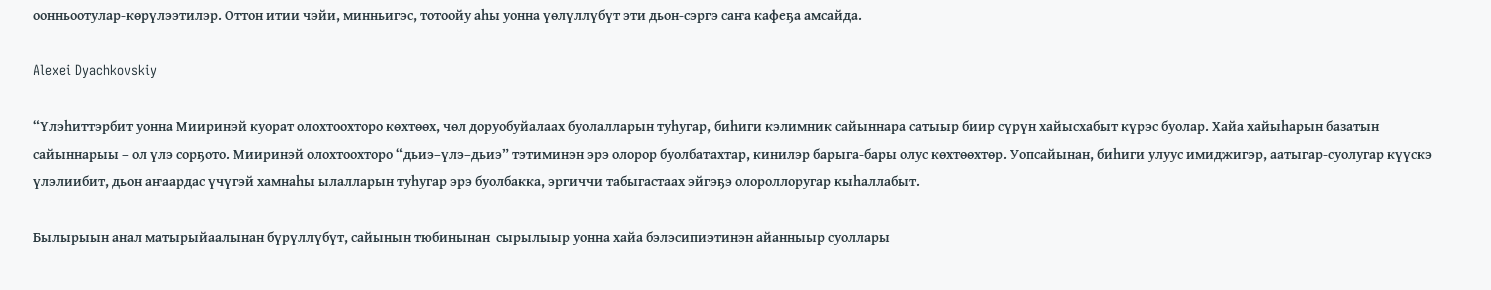оонньоотулар-көрүлээтилэр. Оттон итии чэйи, минньигэс, тотоойу аһы уонна үөлүллүбүт эти дьон-сэргэ саҥа кафеҕа амсайда.

Alexei Dyachkovskiy

“Үлэһиттэрбит уонна Мииринэй куорат олохтоохторо көхтөөх, чөл доруобуйалаах буолалларын туһугар, биһиги кэлимник сайыннара сатыыр биир сүрүн хайысхабыт күрэс буолар. Хайа хайыһарын базатын сайыннарыы – ол үлэ сорҕото. Мииринэй олохтоохторо “дьиэ–үлэ–дьиэ” тэтиминэн эрэ олорор буолбатахтар, кинилэр барыга-бары олус көхтөөхтөр. Уопсайынан, биһиги улуус имиджигэр, аатыгар-суолугар күүскэ үлэлиибит, дьон аҥаардас үчүгэй хамнаһы ылалларын туһугар эрэ буолбакка, эргиччи табыгастаах эйгэҕэ олороллоругар кыһаллабыт.

Былырыын анал матырыйаалынан бүрүллүбүт, сайынын тюбинынан  сырылыыр уонна хайа бэлэсипиэтинэн айанныыр суоллары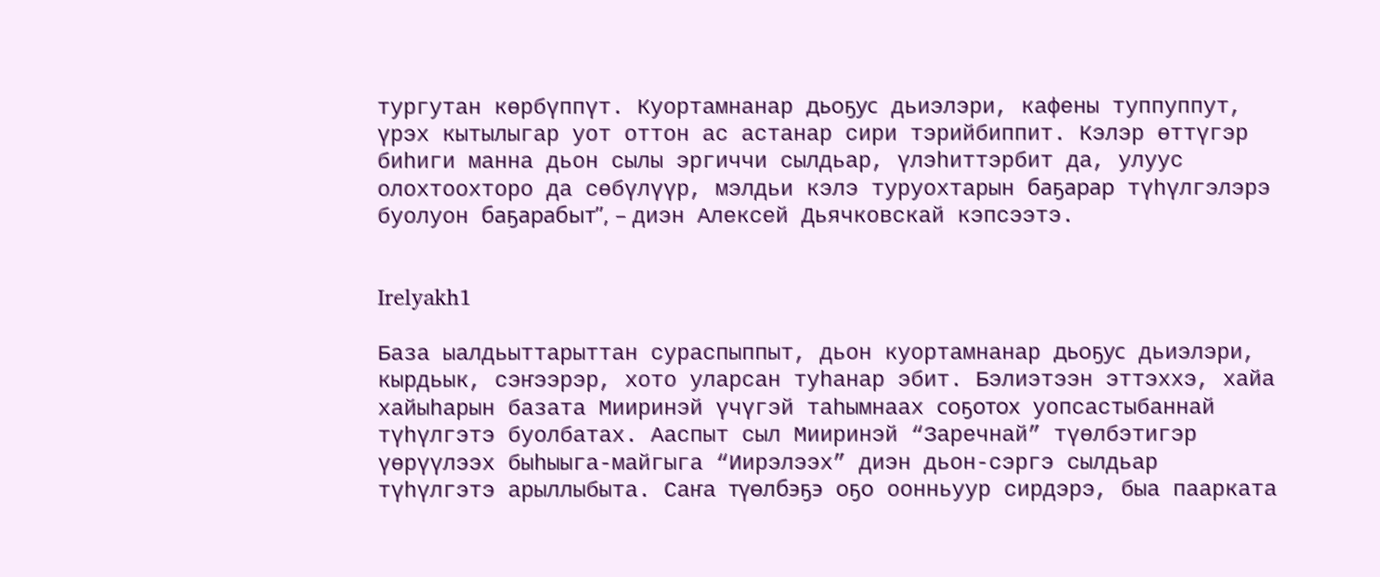тургутан көрбүппүт. Куортамнанар дьоҕус дьиэлэри, кафены туппуппут, үрэх кытылыгар уот оттон ас астанар сири тэрийбиппит. Кэлэр өттүгэр биһиги манна дьон сылы эргиччи сылдьар, үлэһиттэрбит да, улуус олохтоохторо да сөбүлүүр, мэлдьи кэлэ туруохтарын баҕарар түһүлгэлэрэ буолуон баҕарабыт”, – диэн Алексей Дьячковскай кэпсээтэ.


Irelyakh1

База ыалдьыттарыттан сураспыппыт, дьон куортамнанар дьоҕус дьиэлэри, кырдьык, сэҥээрэр, хото уларсан туһанар эбит. Бэлиэтээн эттэххэ, хайа хайыһарын базата Мииринэй үчүгэй таһымнаах соҕотох уопсастыбаннай түһүлгэтэ буолбатах. Ааспыт сыл Мииринэй “Заречнай” түөлбэтигэр үөрүүлээх быһыыга-майгыга “Иирэлээх” диэн дьон-сэргэ сылдьар түһүлгэтэ арыллыбыта. Саҥа түөлбэҕэ оҕо оонньуур сирдэрэ, быа паарката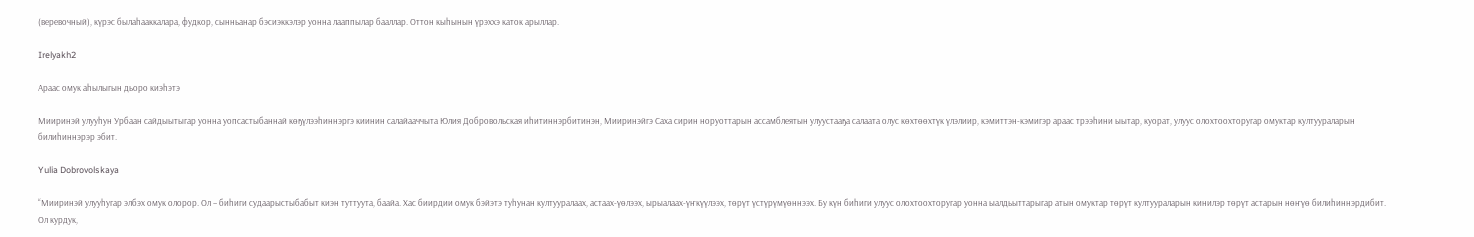(веревочный), күрэс былаһааккалара, фудкор, сынньанар бэсиэккэлэр уонна лааппылар бааллар. Оттон кыһынын үрэххэ каток арыллар.

Irelyakh2

Араас омук аһылыгын дьоро киэһэтэ

Мииринэй улууһун Урбаан сайдыытыгар уонна уопсастыбаннай көҕүлээһиннэргэ киинин салайааччыта Юлия Добровольская иһитиннэрбитинэн, Мииринэйгэ Саха сирин норуоттарын ассамблеятын улуустааҕа салаата олус көхтөөхтүк үлэлиир, кэмиттэн-кэмигэр араас трээһини ыытар, куорат, улуус олохтоохторугар омуктар култуураларын билиһиннэрэр эбит.

Yulia Dobrovolskaya

“Мииринэй улууһугар элбэх омук олорор. Ол – биһиги судаарыстыбабыт киэн туттуута, баайа. Хас биирдии омук бэйэтэ туһунан култууралаах, астаах-үөлээх, ырыалаах-үҥкүүлээх, төрүт үстүрүмүөннээх. Бу күн биһиги улуус олохтоохторугар уонна ыалдьыттарыгар атын омуктар төрүт култуураларын кинилэр төрүт астарын нөҥүө билиһиннэрдибит. Ол курдук,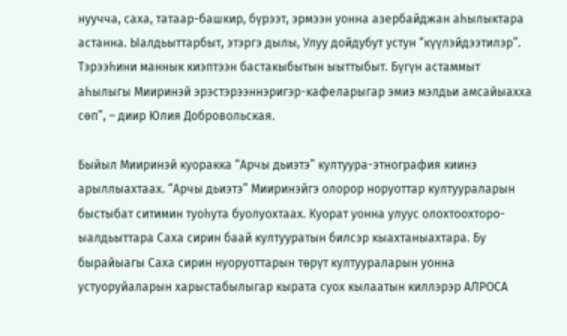нуучча, саха, татаар-башкир, бүрээт, эрмээн уонна азербайджан аһылыктара астанна. Ыалдьыттарбыт, этэргэ дылы, Улуу дойдубут устун “күүлэйдээтилэр”. Тэрээһини маннык киэптээн бастакыбытын ыыттыбыт. Бүгүн астаммыт аһылыгы Мииринэй эрэстэрээннэригэр-кафеларыгар эмиэ мэлдьи амсайыахха сөп”, – диир Юлия Добровольская.

Быйыл Мииринэй куоракка “Арчы дьиэтэ” култуура-этнография киинэ арыллыахтаах. “Арчы дьиэтэ” Мииринэйгэ олорор норуоттар култуураларын быстыбат ситимин туоһута буолуохтаах. Куорат уонна улуус олохтоохторо-ыалдьыттара Саха сирин баай култууратын билсэр кыахтаныахтара. Бу бырайыагы Саха сирин нуоруоттарын төрүт култуураларын уонна устуоруйаларын харыстабылыгар кырата суох кылаатын киллэрэр АЛРОСА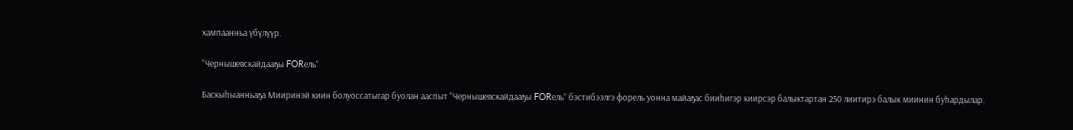хампаанньа үбүлүүр.

“Чернышевскайдааҕы FORель”

Баскыһыанньаҕа Мииринэй киин болуоссатыгар буолан ааспыт “Чернышевскайдааҕы FORель” бэстибээлгэ форель уонна майаҕас бииһигэр киирсэр балыктартан 250 лиитирэ балык миинин буһардылар.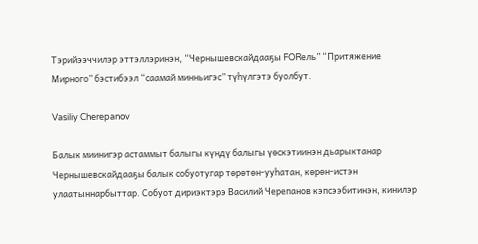Тэрийээччилэр эттэллэринэн, “Чернышевскайдааҕы FORель” “Притяжение Мирного” бэстибээл “саамай минньигэс” түһүлгэтэ буолбут.

Vasiliy Cherepanov

Балык миинигэр астаммыт балыгы күндү балыгы үөскэтиинэн дьарыктанар Чернышевскайдааҕы балык собуотугар төрөтөн-ууһатан, көрөн-истэн улаатыннарбыттар. Собуот дириэктэрэ Василий Черепанов кэпсээбитинэн, кинилэр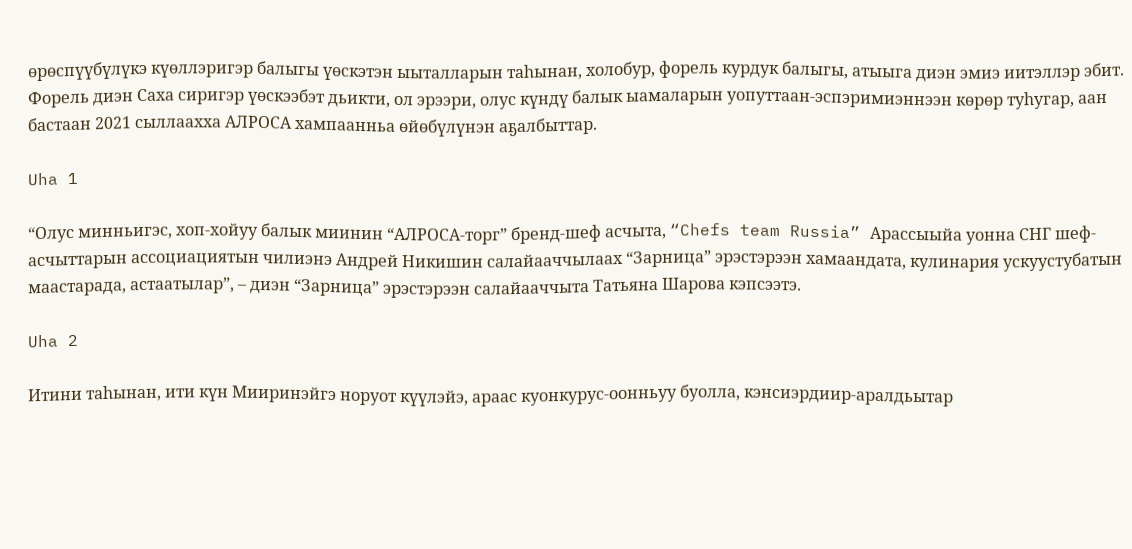өрөспүүбүлүкэ күөллэригэр балыгы үөскэтэн ыыталларын таһынан, холобур, форель курдук балыгы, атыыга диэн эмиэ иитэллэр эбит. Форель диэн Саха сиригэр үөскээбэт дьикти, ол эрээри, олус күндү балык ыамаларын уопуттаан-эспэримиэннээн көрөр туһугар, аан бастаан 2021 сыллаахха АЛРОСА хампаанньа өйөбүлүнэн аҕалбыттар.

Uha 1

“Олус минньигэс, хоп-хойуу балык миинин “АЛРОСА-торг” бренд-шеф асчыта, “Chefs team Russia” Арассыыйа уонна СНГ шеф-асчыттарын ассоциациятын чилиэнэ Андрей Никишин салайааччылаах “Зарница” эрэстэрээн хамаандата, кулинария ускуустубатын маастарада, астаатылар”, – диэн “Зарница” эрэстэрээн салайааччыта Татьяна Шарова кэпсээтэ.

Uha 2

Итини таһынан, ити күн Мииринэйгэ норуот күүлэйэ, араас куонкурус-оонньуу буолла, кэнсиэрдиир-аралдьытар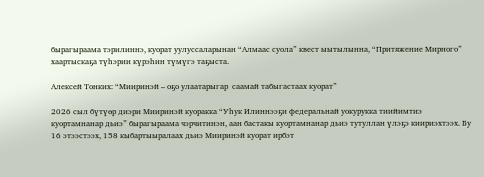бырагыраама тэрилиннэ, куорат уулуссаларынан “Алмаас суола” квест ыытылынна, “Притяжение Мирного” хаартыскаҕа түһэрии күрэһин түмүгэ таҕыста.

Алексей Тонких: “Мииринэй – оҕо улаатарыгар  саамай табыгастаах куорат”

2026 сыл бүтүөр диэри Мииринэй куоракка “Уһук Илиннээҕи федеральнай уокурукка тиийимтиэ куортамнанар дьиэ” бырагыраама чэрчитинэн, аан бастакы куортамнанар дьиэ тутуллан үлэҕэ киириэхтээх. Бу 16 этээстээх, 158 кыбартыыралаах дьиэ Мииринэй куорат ирбэт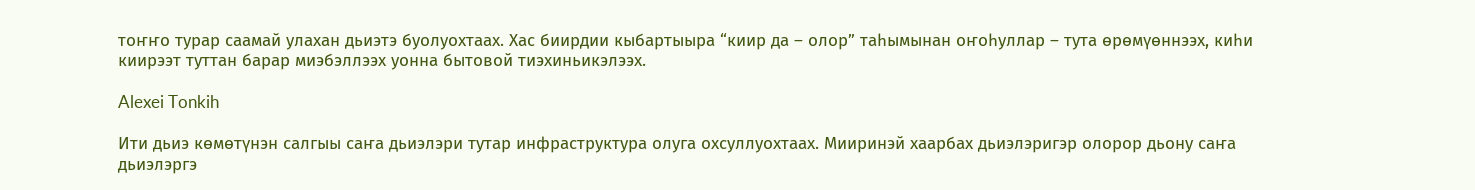тоҥҥо турар саамай улахан дьиэтэ буолуохтаах. Хас биирдии кыбартыыра “киир да – олор” таһымынан оҥоһуллар – тута өрөмүөннээх, киһи киирээт туттан барар миэбэллээх уонна бытовой тиэхиньикэлээх.

Alexei Tonkih

Ити дьиэ көмөтүнэн салгыы саҥа дьиэлэри тутар инфраструктура олуга охсуллуохтаах. Мииринэй хаарбах дьиэлэригэр олорор дьону саҥа дьиэлэргэ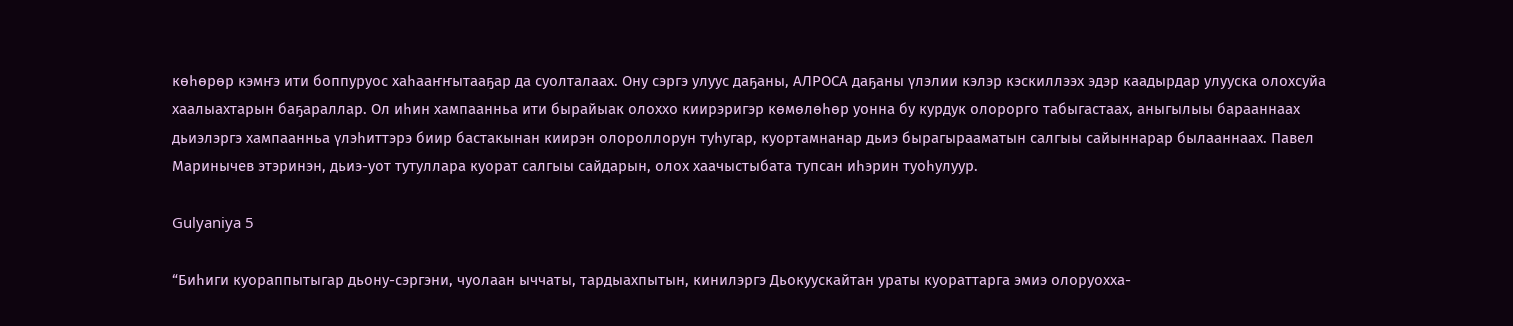көһөрөр кэмҥэ ити боппуруос хаһааҥҥытааҕар да суолталаах. Ону сэргэ улуус даҕаны, АЛРОСА даҕаны үлэлии кэлэр кэскиллээх эдэр каадырдар улууска олохсуйа хаалыахтарын баҕараллар. Ол иһин хампаанньа ити бырайыак олоххо киирэригэр көмөлөһөр уонна бу курдук олорорго табыгастаах, аныгылыы барааннаах дьиэлэргэ хампаанньа үлэһиттэрэ биир бастакынан киирэн олороллорун туһугар, куортамнанар дьиэ бырагырааматын салгыы сайыннарар былааннаах. Павел Маринычев этэринэн, дьиэ-уот тутуллара куорат салгыы сайдарын, олох хаачыстыбата тупсан иһэрин туоһулуур.

Gulyaniya 5

“Биһиги куораппытыгар дьону-сэргэни, чуолаан ыччаты, тардыахпытын, кинилэргэ Дьокуускайтан ураты куораттарга эмиэ олоруохха-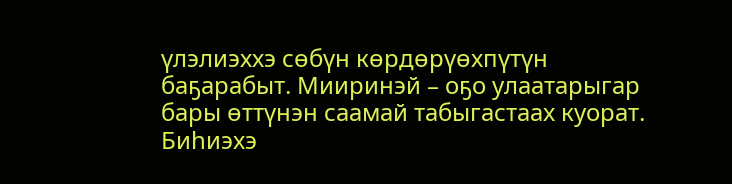үлэлиэххэ сөбүн көрдөрүөхпүтүн баҕарабыт. Мииринэй – оҕо улаатарыгар бары өттүнэн саамай табыгастаах куорат. Биһиэхэ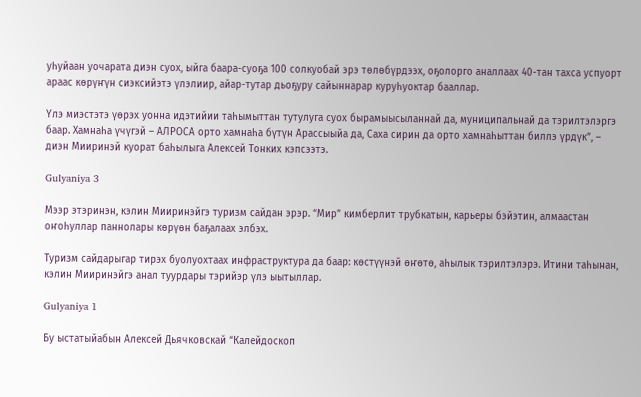уһуйаан уочарата диэн суох, ыйга баара-суоҕа 100 солкуобай эрэ төлөбүрдээх, оҕолорго аналлаах 40-тан тахса успуорт араас көрүҥүн сиэксийэтэ үлэлиир, айар-тутар дьоҕуру сайыннарар куруһуоктар бааллар.

Үлэ миэстэтэ үөрэх уонна идэтийии таһымыттан тутулуга суох бырамыысыланнай да, муниципальнай да тэрилтэлэргэ баар. Хамнаһа үчүгэй – АЛРОСА орто хамнаһа бүтүн Арассыыйа да, Саха сирин да орто хамнаһыттан биллэ үрдүк”, – диэн Мииринэй куорат баһылыга Алексей Тонких кэпсээтэ.

Gulyaniya 3

Мээр этэринэн, кэлин Мииринэйгэ туризм сайдан эрэр. “Мир” кимберлит трубкатын, карьеры бэйэтин, алмаастан оҥоһуллар паннолары көрүөн баҕалаах элбэх.

Туризм сайдарыгар тирэх буолуохтаах инфраструктура да баар: көстүүнэй өҥөтө, аһылык тэрилтэлэрэ. Итини таһынан, кэлин Мииринэйгэ анал туурдары тэрийэр үлэ ыытыллар.

Gulyaniya 1

Бу ыстатыйабын Алексей Дьячковскай “Калейдоскоп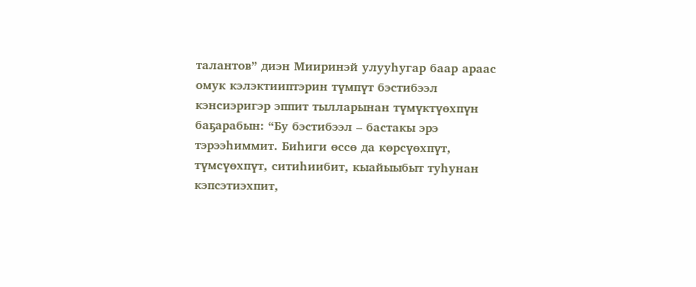талантов” диэн Мииринэй улууһугар баар араас омук кэлэктииптэрин түмпүт бэстибээл кэнсиэригэр эппит тылларынан түмүктүөхпүн баҕарабын: “Бу бэстибээл – бастакы эрэ тэрээһиммит. Биһиги өссө да көрсүөхпүт, түмсүөхпүт, ситиһиибит, кыайыыбыт туһунан кэпсэтиэхпит,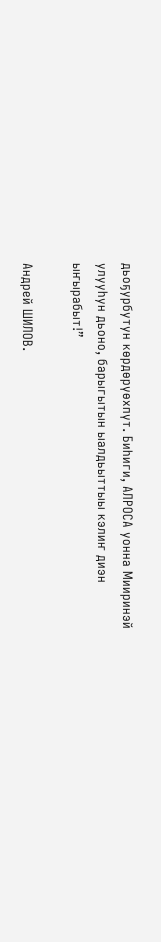дьоҕурбутун көрдөрүөхпүт. Биһиги, АЛРОСА уонна Мииринэй улууһун дьоно, барыгытын ыалдьыттыы кэлиҥ диэн ыҥырабыт!”

Андрей ШИЛОВ.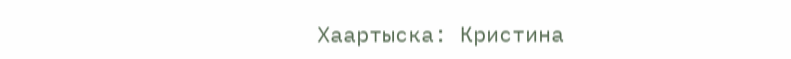Хаартыска: Кристина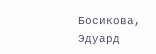Босикова, Эдуард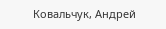Ковальчук, Андрей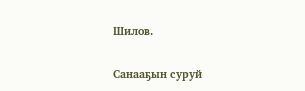Шилов.

Санааҕын суруй